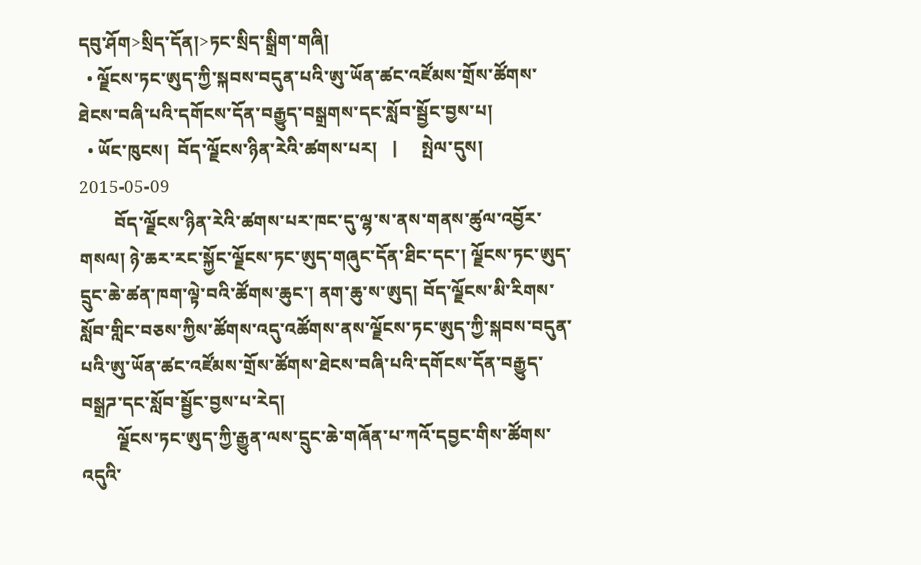དབུ་ཤོག>སྲིད་དོན།>ཏང་སྲིད་སྒྲིག་གཞི།
  • ལྗོངས་ཏང་ཨུད་ཀྱི་སྐབས་བདུན་པའི་ཨུ་ཡོན་ཚང་འཛོམས་གྲོས་ཚོགས་ཐེངས་བཞི་པའི་དགོངས་དོན་བརྒྱུད་བསྒྲགས་དང་སློབ་སྦྱོང་བྱས་པ།
  • ཡོང་ཁུངས།  བོད་ལྗོངས་ཉིན་རེའི་ཚགས་པར།   |     སྤེལ་དུས།  2015-05-09
        བོད་ལྗོངས་ཉིན་རེའི་ཚགས་པར་ཁང་དུ་ལྷ་ས་ནས་གནས་ཚུལ་འབྱོར་གསལ། ཉེ་ཆར་རང་སྐྱོང་ལྗོངས་ཏང་ཨུད་གཞུང་དོན་ཐིང་དང་། ལྗོངས་ཏང་ཨུད་དྲུང་ཆེ་ཚན་ཁག་ལྟེ་བའི་ཚོགས་ཆུང་། ནག་ཆུ་ས་ཨུད། བོད་ལྗོངས་མི་རིགས་སློབ་གླིང་བཅས་ཀྱིས་ཚོགས་འདུ་འཚོགས་ནས་ལྗོངས་ཏང་ཨུད་ཀྱི་སྐབས་བདུན་པའི་ཨུ་ཡོན་ཚང་འཛོམས་གྲོས་ཚོགས་ཐེངས་བཞི་པའི་དགོངས་དོན་བརྒྱུད་བསྒྲཌ་དང་སློབ་སྦྱོང་བྱས་པ་རེད།
        ལྗོངས་ཏང་ཨུད་ཀྱི་རྒྱུན་ལས་དྲུང་ཆེ་གཞོན་པ་ཀའོ་དབྱང་གིས་ཚོགས་འདུའི་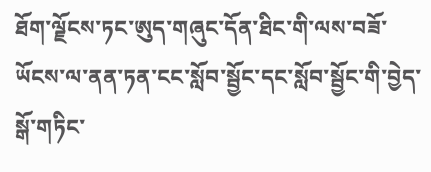ཐོག་ལྗོངས་ཏང་ཨུད་གཞུང་དོན་ཐིང་གི་ལས་བཟོ་ཡོངས་ལ་ནན་ཏན་ངང་སློབ་སྦྱོང་དང་སློབ་སྦྱོང་གི་བྱེད་སྒོ་གཏིང་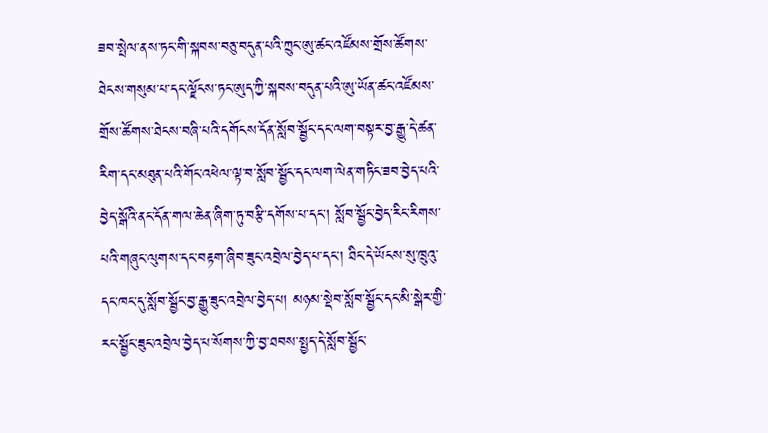ཟབ་སྤེལ་ནས་ཏང་གི་སྐབས་བཅུ་བདུན་པའི་ཀྲུང་ཨུ་ཚང་འཛོམས་གྲོས་ཚོགས་ཐེངས་གསུམ་པ་དང་ལྗོངས་ཏང་ཨུད་ཀྱི་སྐབས་བདུན་པའི་ཨུ་ཡོན་ཚང་འཛོམས་གྲོས་ཚོགས་ཐེངས་བཞི་པའི་དགོངས་དོན་སློབ་སྦྱོང་དང་ལག་བསྟར་བྱ་རྒྱུ་དེ་ཚན་རིག་དང་མཐུན་པའི་གོང་འཕེལ་ལྟ་བ་སློབ་སྦྱོང་དང་ལག་ལེན་གཏིང་ཟབ་བྱེད་པའི་བྱེད་སྒོའི་ནང་དོན་གལ་ཆེན་ཞིག་ཏུ་བརྩི་དགོས་པ་དང་། སློབ་སྦྱོང་བྱེད་རིང་རིགས་པའི་གཞུང་ལུགས་དང་བརྟག་ཞིབ་ཟུང་འབྲེལ་བྱེད་པ་དང་། ཐིང་དེ་ཡོངས་སུ་ཁྲུའུ་དང་ཁང་དུ་སློབ་སྦྱོང་བྱ་རྒྱུ་ཟུང་འབྲེལ་བྱེད་པ། མཉམ་སྡེབ་སློབ་སྦྱོང་དང་མི་སྒེར་གྱི་རང་སྦྱོང་ཟུང་འབྲེལ་བྱེད་པ་སོགས་ཀྱི་བྱ་ཐབས་སྤྱད་དེ་སློབ་སྦྱོང་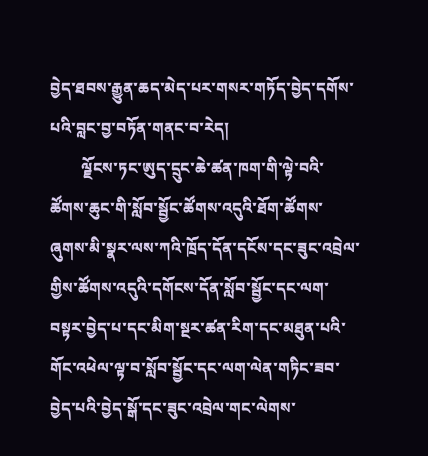བྱེད་ཐབས་རྒྱུན་ཆད་མེད་པར་གསར་གཏོད་བྱེད་དགོས་པའི་བླང་བྱ་བཏོན་གནང་བ་རེད།
        ལྗོངས་ཏང་ཨུད་དྲུང་ཆེ་ཚན་ཁག་གི་ལྟེ་བའི་ཚོགས་ཆུང་གི་སློབ་སྦྱོང་ཚོགས་འདུའི་ཐོག་ཚོགས་ཞུགས་མི་སྣར་ལས་ཀའི་ཁྲོད་དོན་དངོས་དང་ཟུང་འབྲེལ་གྱིས་ཚོགས་འདུའི་དགོངས་དོན་སློབ་སྦྱོང་དང་ལག་བསྟར་བྱེད་པ་དང་མིག་སྔར་ཚན་རིག་དང་མཐུན་པའི་གོང་འཕེལ་ལྟ་བ་སློབ་སྦྱོང་དང་ལག་ལེན་གཏིང་ཟབ་བྱེད་པའི་བྱེད་སྒོ་དང་ཟུང་འབྲེལ་གང་ལེགས་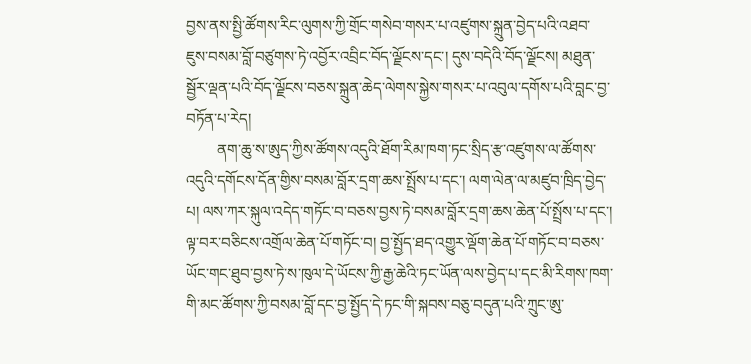བྱས་ནས་སྤྱི་ཚོགས་རིང་ལུགས་ཀྱི་གྲོང་གསེབ་གསར་པ་འཛུགས་སྐྲུན་བྱེད་པའི་འཐབ་ཇུས་བསམ་བློ་བཙུགས་ཏེ་འབྱོར་འབྲིང་བོད་ལྗོངས་དང་། དུས་བདེའི་བོད་ལྗོངས། མཐུན་སྦྱོར་ལྡན་པའི་བོད་ལྗོངས་བཅས་སྐྲུན་ཆེད་ལེགས་སྐྱེས་གསར་པ་འབུལ་དགོས་པའི་བླང་བྱ་བཏོན་པ་རེད།
        ནག་ཆུ་ས་ཨུད་ཀྱིས་ཚོགས་འདུའི་ཐོག་རིམ་ཁག་ཏང་སྲིད་རྩ་འཛུགས་ལ་ཚོགས་འདུའི་དགོངས་དོན་གྱིས་བསམ་བློར་དྲག་ཆས་སྤྲོས་པ་དང་། ལག་ལེན་ལ་མཛུབ་ཁྲིད་བྱེད་པ། ལས་ཀར་སྐུལ་འདེད་གཏོང་བ་བཅས་བྱས་ཏེ་བསམ་བློར་དྲག་ཆས་ཆེན་པོ་སྤྲོས་པ་དང་། ལྟ་བར་བཅིངས་འགྲོལ་ཆེན་པོ་གཏོང་བ། བྱ་སྤྱོད་ཐད་འགྱུར་ལྡོག་ཆེན་པོ་གཏོང་བ་བཅས་ཡོང་གང་ཐུབ་བྱས་ཏེ་ས་ཁུལ་དེ་ཡོངས་ཀྱི་རྒྱ་ཆེའི་ཏང་ཡོན་ལས་བྱེད་པ་དང་མི་རིགས་ཁག་གི་མང་ཚོགས་ཀྱི་བསམ་བློ་དང་བྱ་སྤྱོད་དེ་ཏང་གི་སྐབས་བཅུ་བདུན་པའི་ཀྲུང་ཨུ་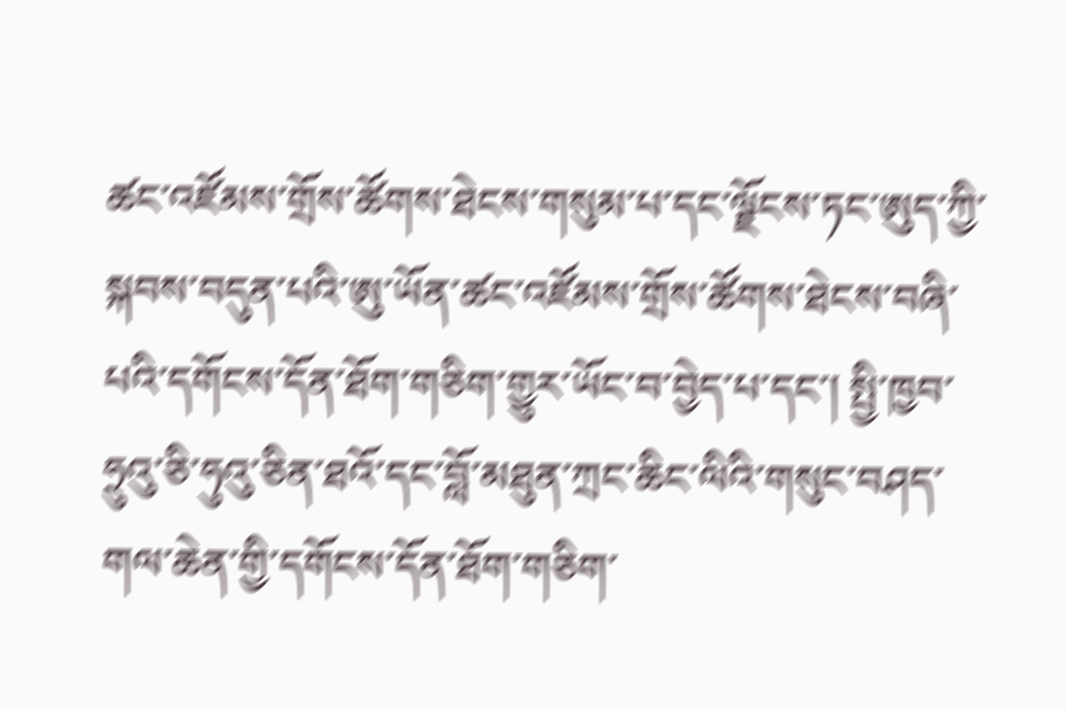ཚང་འཛོམས་གྲོས་ཚོགས་ཐེངས་གསུམ་པ་དང་ལྗོངས་ཏང་ཨུད་ཀྱི་སྐབས་བདུན་པའི་ཨུ་ཡོན་ཚང་འཛོམས་གྲོས་ཚོགས་ཐེངས་བཞི་པའི་དགོངས་དོན་ཐོག་གཅིག་གྱུར་ཡོང་བ་བྱེད་པ་དང་། སྤྱི་ཁྱབ་ཧྲུའུ་ཅི་ཧུའུ་ཅིན་ཐའོ་དང་བློ་མཐུན་ཀྲང་ཆིང་ལིའི་གསུང་བཤད་གལ་ཆེན་གྱི་དགོངས་དོན་ཐོག་གཅིག་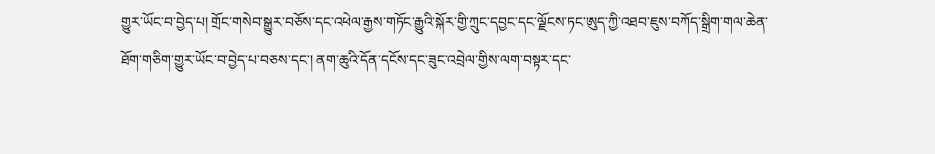གྱུར་ཡོང་བ་བྱེད་པ། གྲོང་གསེབ་སྒྱུར་བཅོས་དང་འཕེལ་རྒྱས་གཏོང་རྒྱུའི་སྐོར་གྱི་ཀྲུང་དབྱང་དང་ལྗོངས་ཏང་ཨུད་ཀྱི་འཐབ་ཇུས་བཀོད་སྒྲིག་གལ་ཆེན་ཐོག་གཅིག་གྱུར་ཡོང་བ་བྱེད་པ་བཅས་དང་། ནག་ཆུའི་དོན་དངོས་དང་ཟུང་འབྲེལ་གྱིས་ལག་བསྟར་དང་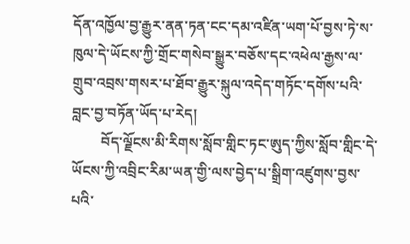དོན་འཁྱོལ་བྱ་རྒྱུར་ནན་ཏན་ངང་དམ་འཛིན་ཡག་པོ་བྱས་ཏེ་ས་ཁུལ་དེ་ཡོངས་ཀྱི་གྲོང་གསེབ་སྒྱུར་བཅོས་དང་འཕེལ་རྒྱས་ལ་གྲུབ་འབྲས་གསར་པ་ཐོབ་རྒྱུར་སྐུལ་འདེད་གཏོང་དགོས་པའི་བླང་བྱ་བཏོན་ཡོད་པ་རེད།
        བོད་ལྗོངས་མི་རིགས་སློབ་གླིང་ཏང་ཨུད་ཀྱིས་སློབ་གླིང་དེ་ཡོངས་ཀྱི་འབྲིང་རིམ་ཡན་གྱི་ལས་བྱེད་པ་སྒྲིག་འཛུགས་བྱས་པའི་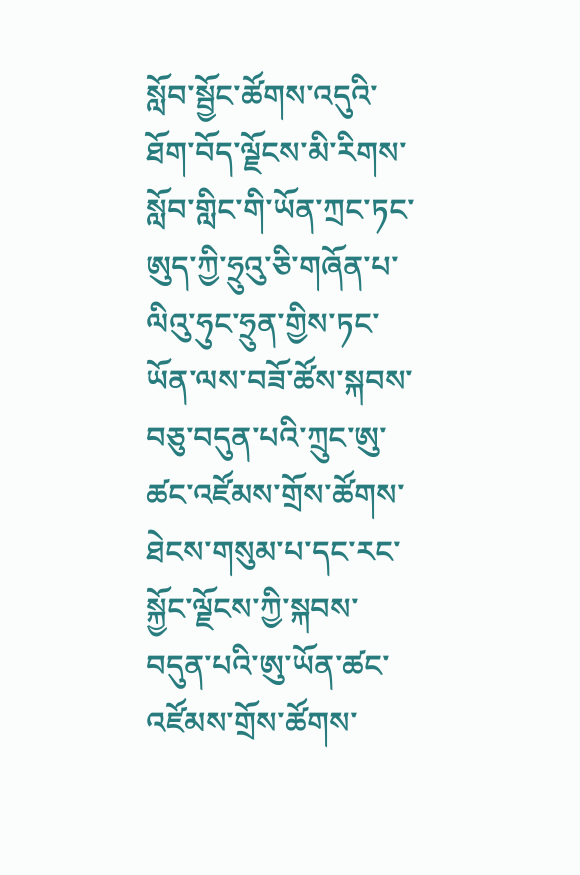སློབ་སྦྱོང་ཚོགས་འདུའི་ཐོག་བོད་ལྗོངས་མི་རིགས་སློབ་གླིང་གི་ཡོན་ཀྲང་ཏང་ཨུད་ཀྱི་ཧྲུའུ་ཅི་གཞོན་པ་ལིའུ་ཧུང་ཧྲུན་གྱིས་ཏང་ཡོན་ལས་བཟོ་ཚོས་སྐབས་བཅུ་བདུན་པའི་ཀྲུང་ཨུ་ཚང་འཛོམས་གྲོས་ཚོགས་ཐེངས་གསུམ་པ་དང་རང་སྐྱོང་ལྗོངས་ཀྱི་སྐབས་བདུན་པའི་ཨུ་ཡོན་ཚང་འཛོམས་གྲོས་ཚོགས་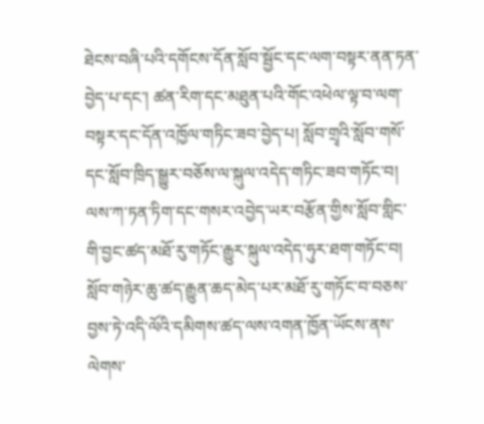ཐེངས་བཞི་པའི་དགོངས་དོན་སློབ་སྦྱོང་དང་ལག་བསྟར་ནན་ཏན་བྱེད་པ་དང་། ཚན་རིག་དང་མཐུན་པའི་གོང་འཕེལ་ལྟ་བ་ལག་བསྟར་དང་དོན་འཁྱོལ་གཏིང་ཟབ་བྱེད་པ། སློབ་གྲྭའི་སློབ་གསོ་དང་སློབ་ཁྲིད་སྒྱུར་བཅོས་ལ་སྐུལ་འདེད་གཏིང་ཟབ་གཏོང་བ། ལས་ཀ་ཏན་ཏིག་དང་གསར་འབྱེད་ཡར་བརྩོན་གྱིས་སློབ་གླིང་གི་བྱང་ཚད་མཐོ་རུ་གཏོང་རྒྱུར་སྐུལ་འདེད་ཧུར་ཐག་གཏོང་བ། སློབ་གཉེར་ཆུ་ཚད་རྒྱུན་ཆད་མེད་པར་མཐོ་རུ་གཏོང་བ་བཅས་བྱས་ཏེ་འདི་ལོའི་དམིགས་ཚད་ལས་འགན་ཁྱོན་ཡོངས་ནས་ལེགས་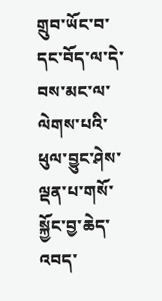གྲུབ་ཡོང་བ་དང་བོད་ལ་དེ་བས་མང་ལ་ལེགས་པའི་ཕུལ་བྱུང་ཤེས་ལྡན་པ་གསོ་སྐྱོང་བྱ་ཆེད་འབད་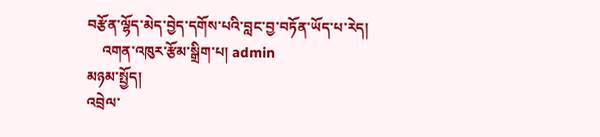བརྩོན་ལྷོད་མེད་བྱེད་དགོས་པའི་བླང་བྱ་བཏོན་ཡོད་པ་རེད།
    འགན་འཁུར་རྩོམ་སྒྲིག་པ། admin
མཉམ་སྤྱོད།
འབྲེལ་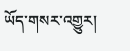ཡོད་གསར་འགྱུར།